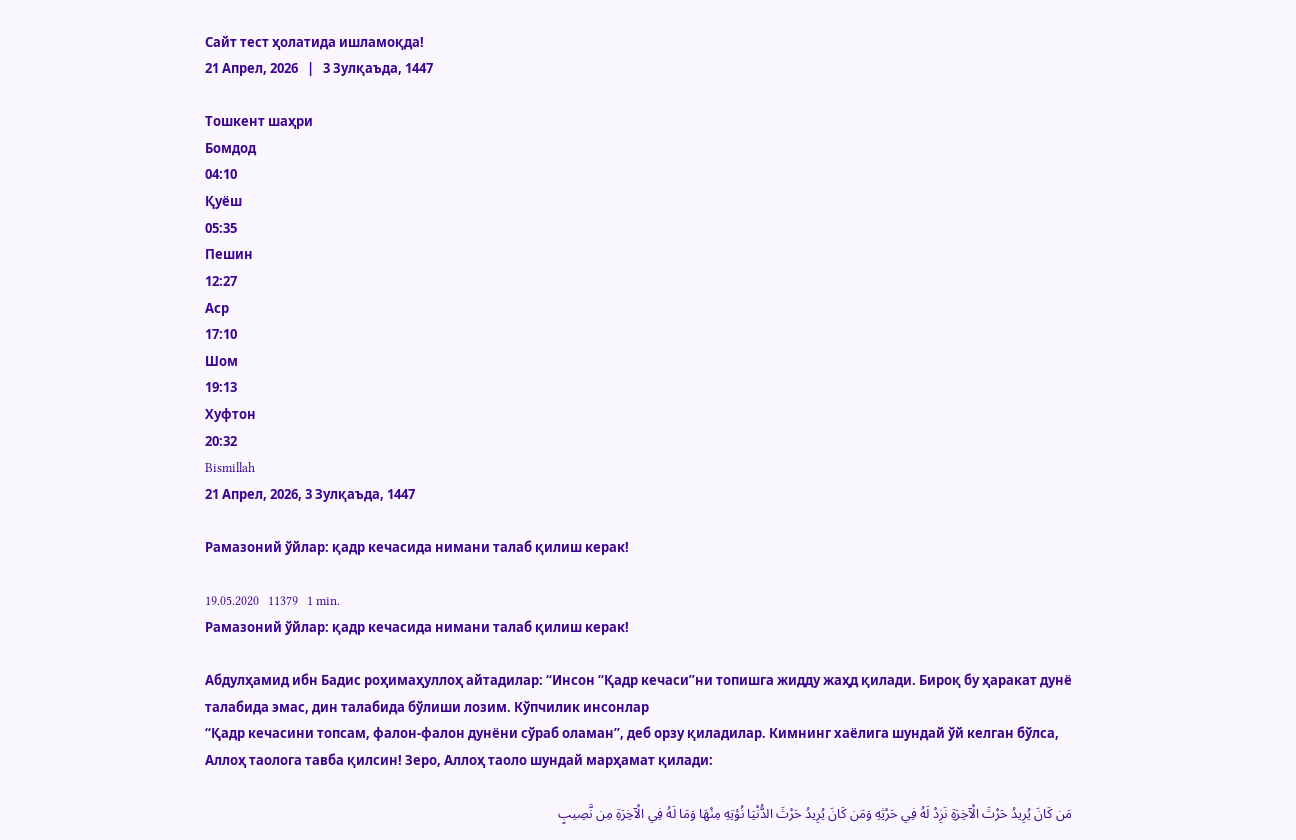Сайт тест ҳолатида ишламоқда!
21 Апрел, 2026   |   3 Зулқаъда, 1447

Тошкент шаҳри
Бомдод
04:10
Қуёш
05:35
Пешин
12:27
Аср
17:10
Шом
19:13
Хуфтон
20:32
Bismillah
21 Апрел, 2026, 3 Зулқаъда, 1447

Рамазоний ўйлар: қадр кечасида нимани талаб қилиш керак!

19.05.2020   11379   1 min.
Рамазоний ўйлар: қадр кечасида нимани талаб қилиш керак!

Абдулҳамид ибн Бадис роҳимаҳуллоҳ айтадилар: “Инсон “Қадр кечаси”ни топишга жидду жаҳд қилади. Бироқ бу ҳаракат дунё талабида эмас, дин талабида бўлиши лозим. Кўпчилик инсонлар
“Қадр кечасини топсам, фалон-фалон дунёни сўраб оламан”, деб орзу қиладилар. Кимнинг хаёлига шундай ўй келган бўлса, Аллоҳ таолога тавба қилсин! Зеро, Аллоҳ таоло шундай марҳамат қилади:

مَن كَانَ يُرِيدُ حَرْثَ الْآخِرَةِ نَزِدْ لَهُ فِي حَرْثِهِ وَمَن كَانَ يُرِيدُ حَرْثَ الدُّنْيَا نُؤتِهِ مِنْهَا وَمَا لَهُ فِي الْآخِرَةِ مِن نَّصِيبٍ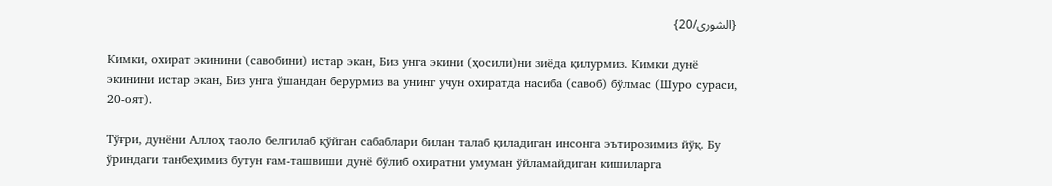{الشورى/20}

Кимки, охират экинини (савобини) истар экан, Биз унга экини (ҳосили)ни зиёда қилурмиз. Кимки дунё экинини истар экан, Биз унга ўшандан берурмиз ва унинг учун охиратда насиба (савоб) бўлмас (Шуро сураси, 20-оят).

Тўғри, дунёни Аллоҳ таоло белгилаб қўйган сабаблари билан талаб қиладиган инсонга эътирозимиз йўқ. Бу ўриндаги танбеҳимиз бутун ғам-ташвиши дунё бўлиб охиратни умуман ўйламайдиган кишиларга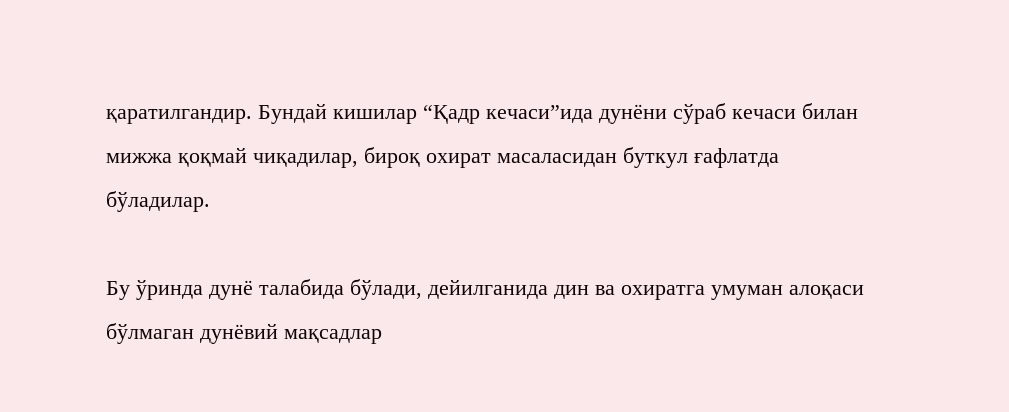қаратилгандир. Бундай кишилар “Қадр кечаси”ида дунёни сўраб кечаси билан мижжа қоқмай чиқадилар, бироқ охират масаласидан буткул ғафлатда бўладилар.

Бу ўринда дунё талабида бўлади, дейилганида дин ва охиратга умуман алоқаси бўлмаган дунёвий мақсадлар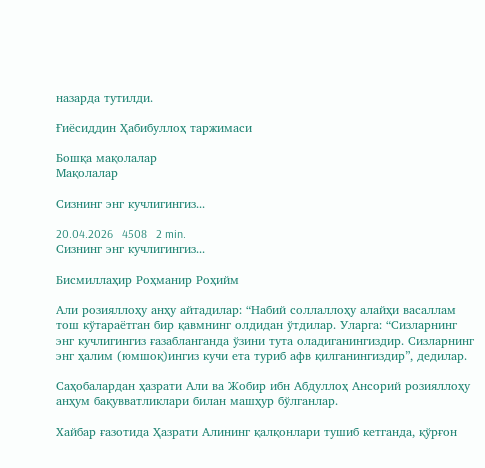назарда тутилди.

Ғиёсиддин Ҳабибуллоҳ таржимаси

Бошқа мақолалар
Мақолалар

Сизнинг энг кучлигингиз...

20.04.2026   4508   2 min.
Сизнинг энг кучлигингиз...

Бисмиллаҳир Роҳманир Роҳийм

Али розияллоҳу анҳу айтадилар: “Набий соллаллоҳу алайҳи васаллам тош кўтараётган бир қавмнинг олдидан ўтдилар. Уларга: “Сизларнинг энг кучлигингиз ғазабланганда ўзини тута оладиганингиздир. Сизларнинг энг ҳалим (юмшоқ)ингиз кучи ета туриб афв қилганингиздир”, дедилар.

Саҳобалардан ҳазрати Али ва Жобир ибн Абдуллоҳ Ансорий розияллоҳу анҳум бақувватликлари билан машҳур бўлганлар.

Хайбар ғазотида Ҳазрати Алининг қалқонлари тушиб кетганда, қўрғон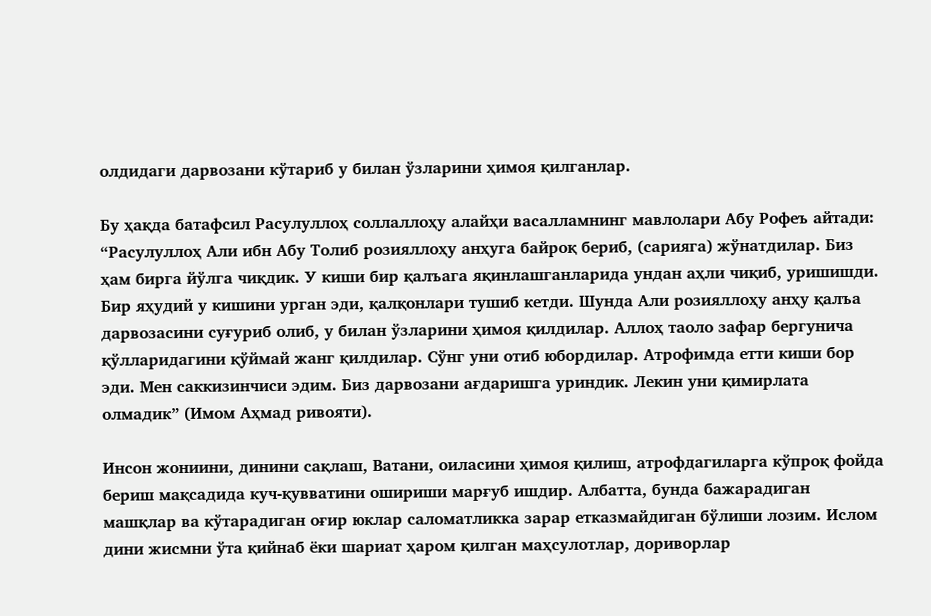олдидаги дарвозани кўтариб у билан ўзларини ҳимоя қилганлар.

Бу ҳақда батафсил Расулуллоҳ соллаллоҳу алайҳи васалламнинг мавлолари Абу Рофеъ айтади: “Расулуллоҳ Али ибн Абу Толиб розияллоҳу анҳуга байроқ бериб, (сарияга) жўнатдилар. Биз ҳам бирга йўлга чиқдик. У киши бир қалъага яқинлашганларида ундан аҳли чиқиб, уришишди. Бир яҳудий у кишини урган эди, қалқонлари тушиб кетди. Шунда Али розияллоҳу анҳу қалъа дарвозасини суғуриб олиб, у билан ўзларини ҳимоя қилдилар. Аллоҳ таоло зафар бергунича қўлларидагини қўймай жанг қилдилар. Сўнг уни отиб юбордилар. Атрофимда етти киши бор эди. Мен саккизинчиси эдим. Биз дарвозани ағдаришга уриндик. Лекин уни қимирлата олмадик” (Имом Аҳмад ривояти).

Инсон жониини, динини сақлаш, Ватани, оиласини ҳимоя қилиш, атрофдагиларга кўпроқ фойда бериш мақсадида куч-қувватини ошириши марғуб ишдир. Албатта, бунда бажарадиган машқлар ва кўтарадиган оғир юклар саломатликка зарар етказмайдиган бўлиши лозим. Ислом дини жисмни ўта қийнаб ёки шариат ҳаром қилган маҳсулотлар, дориворлар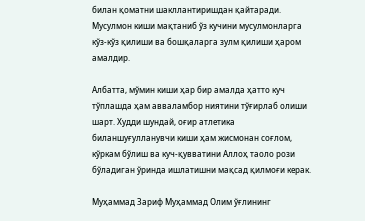билан қоматни шакллантиришдан қайтаради. Мусулмон киши мақтаниб ўз кучини мусулмонларга кўз-кўз қилиши ва бошқаларга зулм қилиши ҳаром амалдир.

Албатта, мўмин киши ҳар бир амалда ҳатто куч тўплашда ҳам авваламбор ниятини тўғирлаб олиши шарт. Худди шундай, оғир атлетика биланшуғулланувчи киши ҳам жисмонан соғлом, кўркам бўлиш ва куч-қувватини Аллоҳ таоло рози бўладиган ўринда ишлатишни мақсад қилмоғи керак.

Муҳаммад Зариф Муҳаммад Олим ўғлининг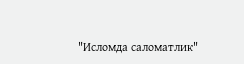"Исломда саломатлик"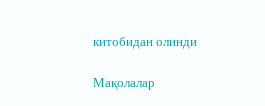китобидан олинди

Мақолалар